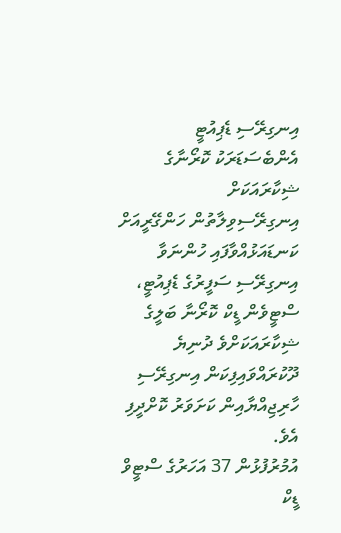އިނގިރޭސި ޑެޕިއުޓީ އެންބެސަޑަރަކު ކޮރޯނާގެ ޝިކާރައަކަށް
އިނގިރޭސިވިލާތުން ހަންގޭރީއަށް ކަނޑައަޅުއްވާފައި ހުންނަވާ އިނގިރޭސި ސަފީރުގެ ޑެޕިއުޓީ، ސްޓީވެން ޑީކް ކޮރޯނާ ބަލީގެ ޝިކާރައަކަށްވެ ދުނިޔެ ދޫކުރައްވައިފިކަން އިނގިރޭސި ހާރިޖިއްޔާއިން ކަށަވަރު ކޮށްދީފި އެވެ.
އުމުރުފުޅުން 37 އަހަރުގެ ސްޓީވް ޑީކް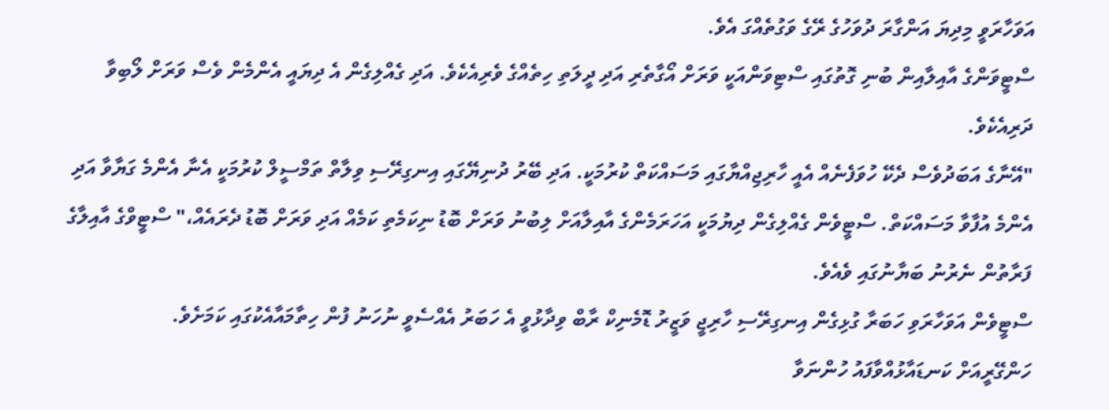އަވަހާރަވީ މިދިޔަ އަންގާރަ ދުވަހުގެ ރޭގެ ވަގުތެއްގަ އެވެ.
ސްޓީވަންގެ އާއިލާއިން ބުނި ގޮތުގައި ސްޓިވަންއަކީ ވަރަށް އޯގާތެރި އަދި ދީލަތި ހިތެއްގެ ވެރިއެކެވެ. އަދި ގެއްލިގެން އެ ދިޔައީ އެންމެން ވެސް ވަރަށް ލޯބިވާ ދަރިއެކެވެ.
"އޭނާގެ އަބަދުވެސް ދެކޭ ހުވަފެނެއް އެއީ ހާރިޖިއްޔާގައި މަސައްކަތް ކުރުމަކީ. އަދި ބޭރު ދުނިޔޭގައި އިނގިރޭސި ވިލާތް ތަމްސީލް ކުރުމަކީ އެނާ އެންމެ ގަޔާވާ އަދި އެންމެ އުފާވާ މަސައްކަތް. ސްޓީވެން ގެއްލިގެން ދިޔުމަކީ އަހަރަމެންގެ އާއިލާއަށް ލިބުނު ވަރަށް ބޮޑު ނިކަމެތި ކަމެއް އަދި ވަރަށް ބޮޑު ދެރައެއް،" ސްޓީވްގެ އާއިލާގެ ފަރާތުން ނެރުނު ބަޔާނުގައި ވެއެވެ.
ސްޓީވެން އަވަހާރަވި ހަބަރާ ގުޅިގެން އިނގިރޭސި ހާރިޖީ ވަޒީރު ޑޮމެނިކް ރާބް ވިދާޅުވީ އެ ހަބަރު އެއްސެވީ ނުހަނު ފުން ހިތާމައާއެކުގައި ކަމަށެވެ.
ހަންގޭރީއަށް ކަނޑައާޅުއްވާފައު ހުންނަވާ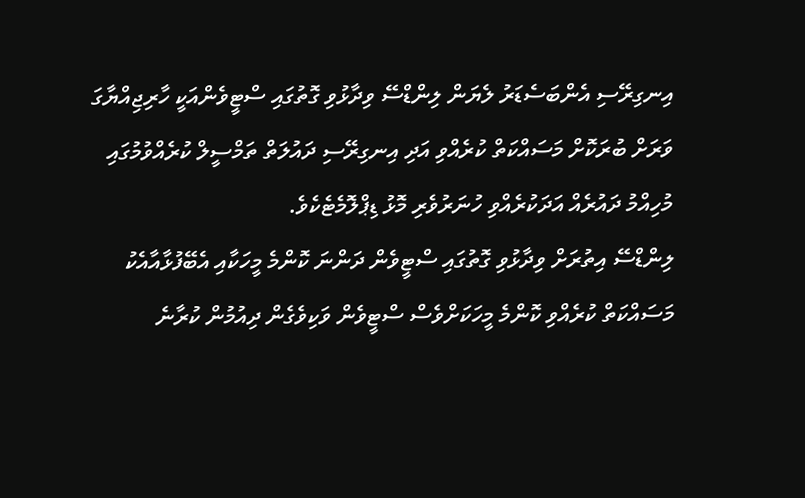އިނގިރޭސި އެންބަސެޑަރު ލެޔަން ލިންޑްސޭ ވިދާޅުވި ގޮތުގައި ސްޓީވެންއަކީ ހާރިޖިއްޔާގަ ވަރަށް ބުރަކޮށް މަސައްކަތް ކުރެއްވި އަދި އިނގިރޭސި ދައުލަތް ތަމްސީލް ކުރެއްވުމުގައި މުހިއްމު ދައުރެއް އަދަކުރެއްވި ހުނަރުވެރި މޮޅު ޑިޕްލޮމެޓެކެވެ.
ލިންޑްސޭ އިތުރަށް ވިދާޅުވި ގޮތުގައި ސްޓީވެން ދަންނަ ކޮންމެ މީހަކާއި އެބޭފުޅާއާއެކު މަސައްކަތް ކުރެއްވި ކޮންމެ މީހަކަށްވެސް ސްޓީވެން ވަކިވެގެން ދިއުމުން ކުރާނެ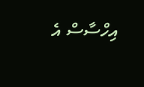އިހްސާސް އެ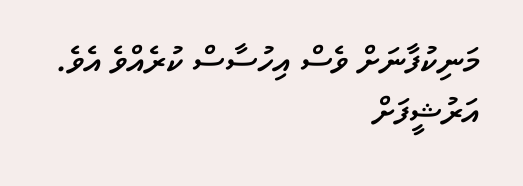މަނިކުފާނަށް ވެސް އިހުސާސް ކުރެއްވެ އެވެ.
އަރުޝީފަށް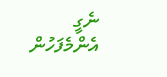ނެގީ
އެންމެފަހުން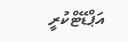އަޕްޑޭޓްކުރީ